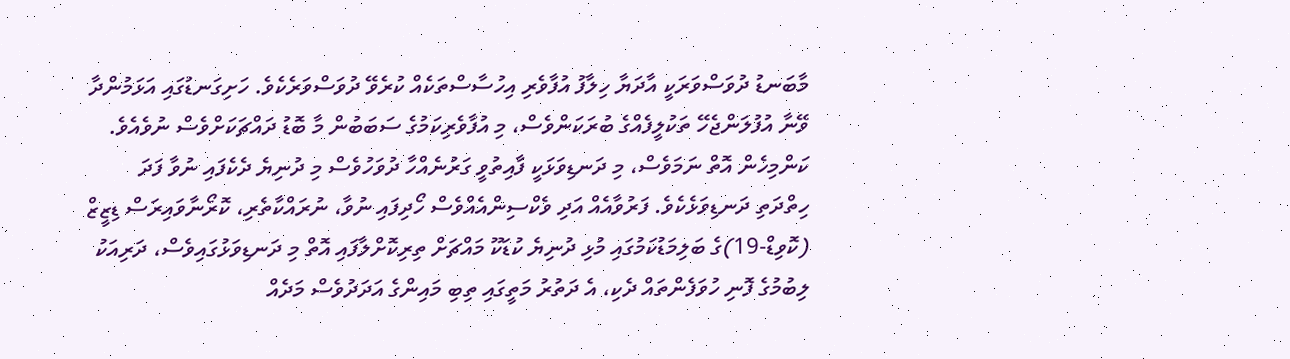މާބަނޑު ދުވަސްވަރަކީ އާދަޔާ ހިލާފު އުފާވެރި އިހުސާސްތަކެއް ކުރެވޭ ދުވަސްވަރެކެވެ. ހަށިގަނޑުގައި އަޅަމުންދާ ވޭނާ އުފުލަންޖެހޭ ތަކުލީފެއްގެ ބުރަކަންވެސް، މި އުފާވެރިކަމުގެ ސަބަބުން މާ ބޮޑު ދައްޗަކަށްވެސް ނުވެއެވެ. ކަންމިހެން އޮތް ނަމަވެސް، މި ދަނޑިވަޅަކީ ފާއިތުވީ ގަރުނެއްހާ ދުވަހުވެސް މި ދުނިޔެ ދެކެފައި ނުވާ ފަދަ ހިތްދަތި ދަނޑިވަޅެކެވެ. ފަރުވާއެއް އަދި ވެކްސިންއެއްވެސް ހޯދިފައި ނުވާ، ނުރައްކާތެރި، ކޮރޯނާވައިރަސް ޑިޒީޒް (ކޮވިޑް-19)ގެ ބަލިމަޑުކަމުގައި މުޅި ދުނިޔެ ކުޑަކޫ މައްޗަށް ތިރިކޮށްލާފައި އޮތް މި ދަނޑިވަޅުގައިވެސް، ދަރިއަކު ލިބުމުގެ ފޮނި ހުވަފެންތައް ދެކި، އެ ދަތުރު މަތީގައި ތިބި މައިންގެ އަދަދުވެސް މަދެއް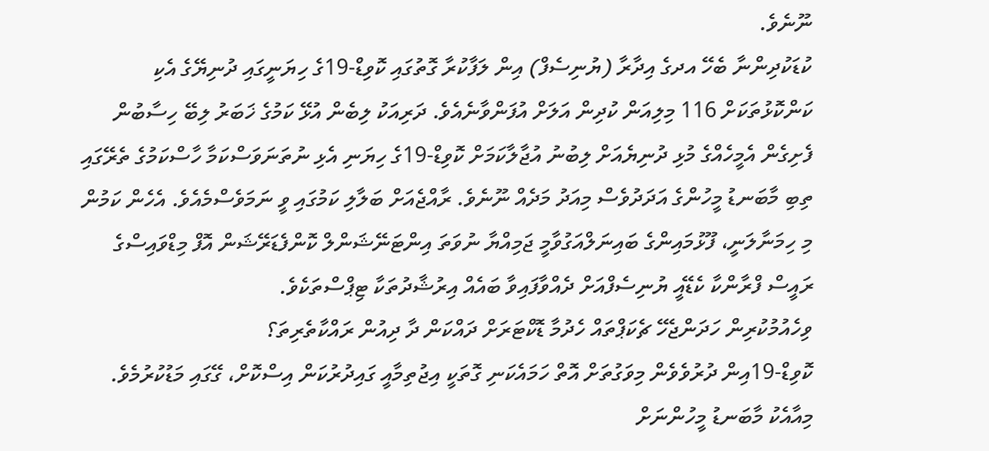ނޫނެވެ.
ކުޑަކުދިންނާ ބެހޭ އދގެ އިދާރާ (ޔުނިސެފް) އިން ލަފާކުރާ ގޮތުގައި ކޮވިޑް-19ގެ ހިޔަނީގައި ދުނިޔޭގެ އެކި ކަންކޮޅުތަކަށް 116 މިލިއަން ކުދިން އަލަށް އުފަންވާނެއެވެ. ދަރިއަކު ލިބެން އުޅޭ ކަމުގެ ޚަބަރު ލިބޭ ހިސާބުން ފެށިގެން އެމީހެއްގެ މުޅި ދުނިޔެއަށް ލިބުނު އުޖާލާކަމަށް ކޮވިޑް-19ގެ ހިޔަނި އެޅި ނުތަނަވަސްކަމާ ހާސްކަމުގެ ތެރޭގައި ތިބި މާބަނޑު މީހުންގެ އަދަދުވެސް މިއަދު މަދެއް ނޫނެވެ. ރާއްޖެއަށް ބަލާލި ކަމުގައި ވީ ނަމަވެސްމެއެވެ. އެހެން ކަމުން މި ހިމަނާލަނީ، ފޫޅުމައިންގެ ބައިނަލްއަގުވާމީ ޖަމިއްޔާ ނުވަތަ އިންޓަނޭޝަންލް ކޮންފެޑަރޭޝަން އޮފް މިޑްވައިސްގެ ރައީސް ފްރާންކާ ކެޑޭއީ ޔުނިސެފްއަށް ދެއްވާފައިވާ ބައެއް އިރުޝާދުތަކާ ޓިޕްސްތަކެވެ.
ވިހެއުމުކުރިން ހަދަންޖެހޭ ޗެކަޕްތައް ހެދުމާ ޑޮކްޓަރަށް ދައްކަން ދާ ދިއުން ރައްކާތެރިތަ؟
ކޮވިޑް-19އިން ދުރުވެވެން މިވަގުތަށް އޮތް ހަމައެކަނި ގޮތަކީ އިޖުތިމާއީ ގައިދުރުކަން އިސްކޮށް، ގޭގައި މަޑުކުރުމެވެ. މިއާއެކު މާބަނޑު މީހުންނަށް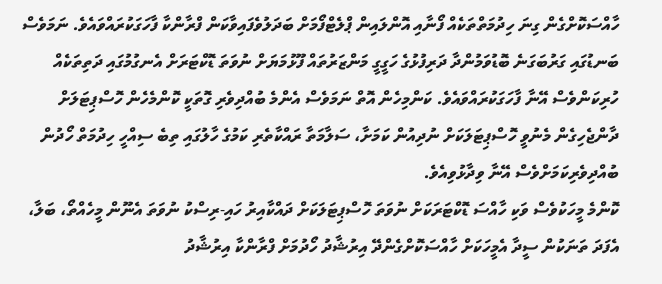ހާއްސަކޮށްގެން ގިނަ ހިދުމަތްތަކެއް ފޯނާއި އޮންލައިން ޕްލެޓްފޯމަށް ބަދަލުވެފައިވާކަން ފްރާންކާ ފާހަގަކުރައްވައެވެ. ނަމަވެސް ބަނޑުގައި ގަރުބަގަނެ ބޮޑުވަމުންދާ ދަރިފުޅުގެ ހަގީގީ މަންޒަރުތައް ފޫޅުމަޔަށް ނުވަތަ ޑޮކްޓަރަށް އެނގުމުގައި ދަތިތަކެއް ހުރިކަންވެސް އޭނާ ފާހަގަކުރައްވައެވެ. ކަންމިހެން އޮތް ނަމަވެސް އެންމެ ބުއްދިވެރި ގޮތަކީ ކޮންމެހެން ހޮސްޕިޓަލަށް ދާންޖެހިގެން މެނުވީ ހޮސްޕިޓަލަކަށް ނުދިއުން ކަމަށާ، ސަލާމަތާ ރައްކާތެރި ކަމުގެ ހާލުގައި ތިބެ ސިއްހީ ހިދުމަތް ހޯދުން ބުއްދިވެރިކަމަށްވެސް އޭނާ ވިދާޅުވިއެވެ.
ކޮންމެ މީހަކުވެސް ވަކި ހާއްސަ ޑޮކްޓަރަކަށް ނުވަތަ ހޮސްޕިޓަލަކަށް ދައްކާއިރު ހައި-ރިސްކު ނުވަތަ އެނޫން މީހެއްތޯ، ބަލާ، އެފަދަ ތަނަކުން ސީދާ އެމީހަކަށް ހާއްސަކޮށްގެންދޭ އިރުޝާދު ހޯދުމަށް ފްރާންކާ އިރުޝާދު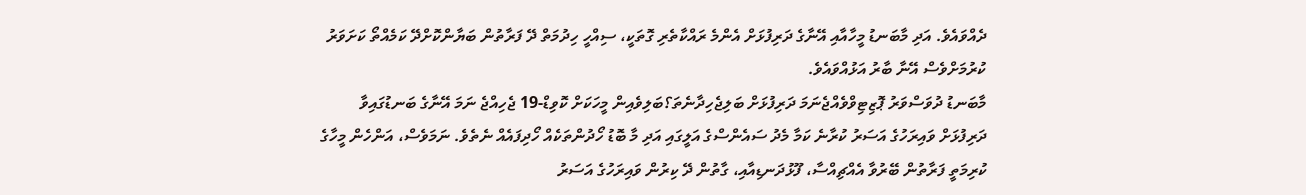ދެއްވައެވެ. އަދި މާބަނޑު މީހާއާއި އޭނާގެ ދަރިފުޅަށް އެންމެ ރައްކާތެރި ގޮތަކީ، ސިއްހީ ހިދުމަތް ދޭ ފަރާތުން ބަޔާންކޮށްދޭ ކަމެއްތޯ ކަށަވަރު ކުރުމަށްވެސް އޭނާ ބާރު އަޅުއްވައެވެ.
މާބަނޑު ދުވަސްވަރު ޕޮޒިޓިވްވެއްޖެނަމަ ދަރިފުޅަށް ބަލިޖެހިދާނެތަ؟ބަލިވެއިން މީހަކަށް ކޮވިޑް-19 ޖެހިއްޖެ ނަމަ އޭނާގެ ބަނޑުގައިވާ ދަރިފުޅަށް ވައިރަހުގެ އަސަރު ކުރާނެ ކަމާ މެދު ސައެންސްގެ އަލީގައި އަދި މާ ބޮޑު ހޯދުންތަކެއް ހޯދިފައެއް ނެތެވެ. ނަމަވެސް، އަންހެން މީހާގެ ކުރިމަތީ ފަރާތުން ބޭރުވާ އެއްޗިއްސާ، ފޫޅުދަނޑިއާއި، ގާތުން ދޭ ކިރުން ވައިރަހުގެ އަސަރު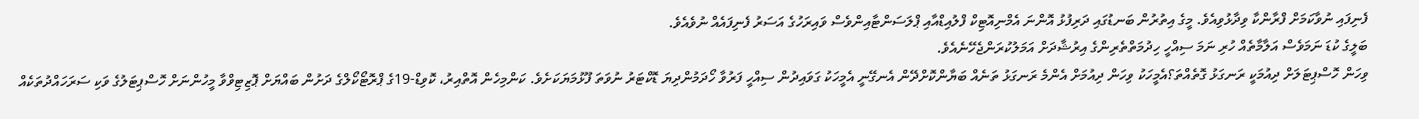ފެނިފައި ނުވާކަމަށް ފްރާންކާ ވިދާޅުވިއެވެ. މީގެ އިތުރުން ބަނޑުގައި ދަރިފުޅު އޮންނަ އެމްނިއޮޓިކް ފްލުއިޑްއާއި ޕްލަސަންޓާއިންވެސް ވައިރަހުގެ އަސަރު ފެނިފައެއް ނުވެއެވެ.
ބަލީގެ ކުޑަ ނަމަވެސް އަލާމާތެއް ހުރި ނަމަ ސިއްހީ ހިދުމަތްތެރިންގެ އިރުޝާދަށް އަމަލުކުރަންޖެހޭނެއެވެ.
ވިހަން ހޮސްޕިޓަލަށް ދިއުމަކީ ރަނގަޅު ގޮތެއްތަ؟އެމީހަކު ވިހަން ދިއުމަށް އެންމެ ރަނގަޅު ތަނެއް ބަޔާންކޮށްދޭން އެނގޭނީ އެމީހަކު ގަވައިދުން ސިއްހީ ފަރުވާ ހޯދަމުންދިޔަ ޑޮކްޓަރު ނުވަތަ ފޫޅުމަޔަކަށެވެ. ކަންމިހެން އޮތްއިރު، ކޮވިޑް-19ގެ ޕްރޮޓޯކޯލްގެ ދަށުން ބައްޔަށް ޕޮޒިޓިވްވާ މީހުންނަށް ހޮސްޕިޓަލުގެ ވަކި ސަރަހައްދުތަކެއް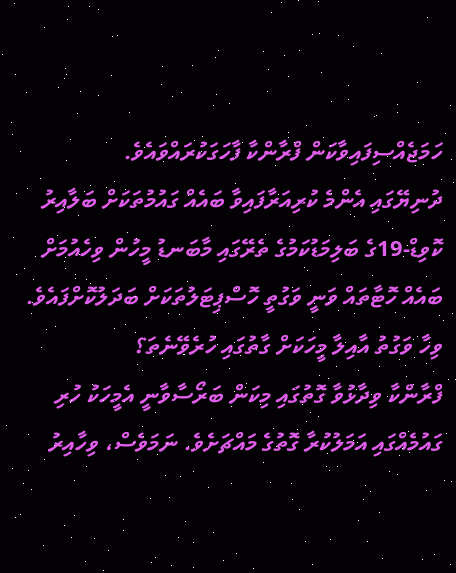ހަމަޖެއްސިފައިވާކަން ފްރާންކާ ފާހަގަކުރައްވައެވެ.
ދުނިޔޭގައި އެންމެ ކުރިއަރާފައިވާ ބައެއް ގައުމުތަކަށް ބަލާއިރު ކޮވިޑް-19ގެ ބަލިމަޑުކަމުގެ ތެރޭގައި މާބަނޑު މީހުން ވިހެއުމަށް ބައެއް ހޮޓާތައް ވަނީ ވަގުތީ ހޮސްޕިޓަލުތަކަށް ބަދަލުކޮށްފައެވެ.
ވިހާ ވަގުތު އާއިލާ މީހަކަށް ގާތުގައި ހުރެވޭނެތަ؟
ފްރާންކާ ވިދާޅުވާ ގޮތުގައި މިކަން ބަރޯސާވާނީ އެމީހަކު ހުރި ގައުމެއްގައި އަމަލުކުރާ ގޮތުގެ މައްޗަށެވެ. ނަމަވެސް، ވިހާއިރު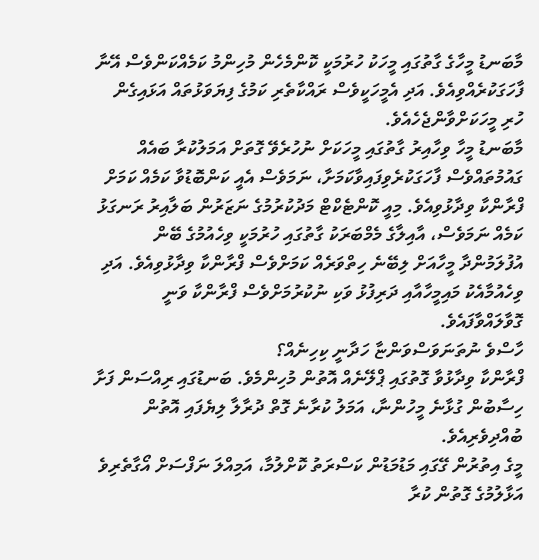މާބަނޑު މީހާގެ ގާތުގައި މީހަކު ހުރުމަކީ ކޮންމެހެން މުހިންމު ކަމެއްކަންވެސް އޭނާ ފާހަގަކުރެއްވިއެވެ. އަދި އެމީހަކީވެސް ރައްކާތެރި ކަމުގެ ފިޔަވަޅުތައް އަޅައިގެން ހުރި މީހަކަށްވާންޖެހެއެވެ.
މާބަނޑު މީހާ ވިހާއިރު ގާތުގައި މީހަކަށް ނުހުރެވޭ ގޮތަށް އަމަލުކުރާ ބައެއް ގައުމުތައްވެސް ފާހަގަކުރެވިފައިވާކަމަށާ، ނަމަވެސް އެއީ ކަންބޮޑުވާ ކަމެއް ކަމަށް ފްރާންކާ ވިދާޅުވިއެވެ. މިއީ ކޮންޓެކްޓް މަދުކުރުމުގެ ނަޒަރުން ބަލާއިރު ރަނގަޅު ކަމެއް ނަމަވެސް، އާއިލާގެ މެމްބަރަކު ގާތުގައި ހުރުމަކީ ވިހެއުމުގެ ބޭން އުފުލަމުންދާ މީހާއަށް ލިބޭނެ ހިތްވަރެއް ކަމަށްވެސް ފްރާންކާ ވިދާޅުވިއެވެ. އަދި ވިހެއުމާއެކު މައިމީހާއާއި ދަރިފުޅު ވަކި ނުކުރުމަށްވެސް ފްރާންކާ ވަނީ ގޮވާލައްވާފައެވެ.
ހާސްވެ ނުތަނަވަސްވަންޏާ ހަދާނީ ކިހިނެއް؟
ފްރާންކާ ވިދާޅުވާ ގޮތުގައި ޕްލޭނެއް އޮތުން މުހިންމެވެ. ބަނޑުގައި ރިއްސަން ފަށާ ހިސާބުން ގުޅާނެ މީހުންނާ، އަމަލު ކުރާނެ ގޮތް ދުރާލާ ލިޔެފައި އޮތުން ބުއްދިވެރިއެވެ.
މީގެ އިތުރުން ގޭގައި މަޑުމަޑުން ކަސްރަތު ކޮށްލުމާ، އަމިއްލަ ނަފްސަށް އޯގާތެރިވެ އަޅާލުމުގެ ގޮތުން ކުރާ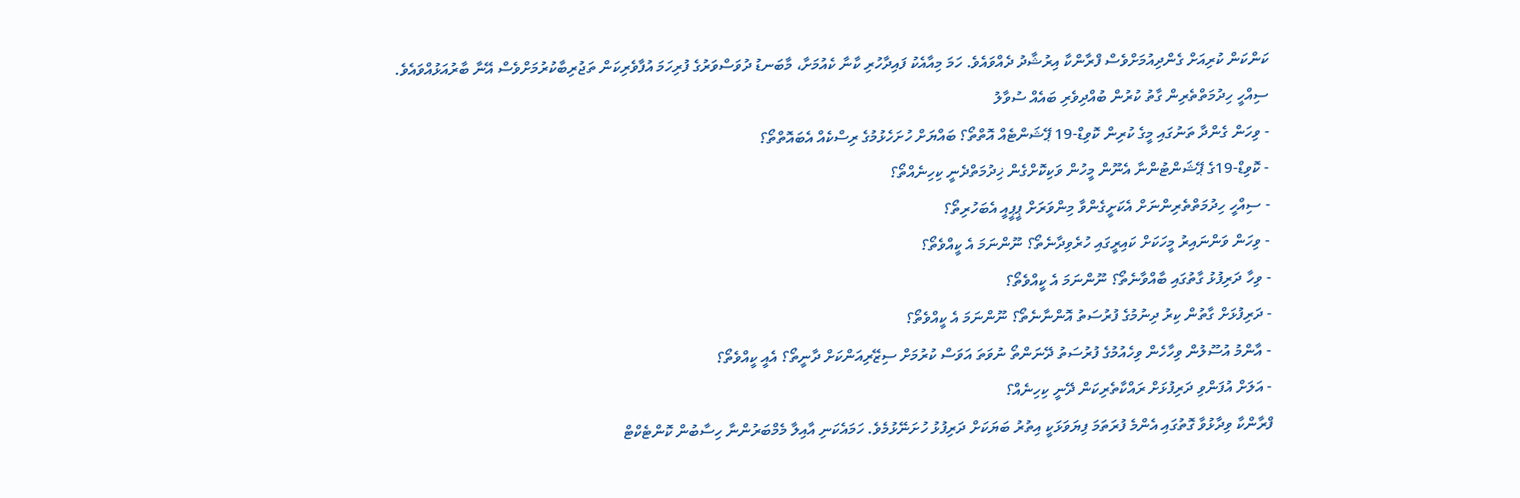ކަންކަން ކުރިއަށް ގެންދިއުމަށްވެސް ފްރާންކާ އިރުޝާދު ދެއްވައެވެ. ހަމަ މިއާއެކު ފައިދާހުރި ކާނާ ކެއުމަށާ، މާބަނޑު ދުވަސްވަރުގެ ފުރިހަމަ އުފާވެރިކަން ތަޖުރިބާކުރުމަށްވެސް އޭނާ ބާރުއަޅުއްވައެވެ.
ސިއްހީ ހިދުމަތްތެރިން ގާތު ކުރުން ބުއްދިވެރި ބައެއް ސުވާލު
- ވިހަން ގެންދާ ތަނުގައި މީގެ ކުރިން ކޮވިޑް-19 ޕޭޝަންޓެއް އޮތްތޯ؟ ބައްޔަށް ހުށަހެޅުމުގެ ރިސްކެއް އެބައޮތްތޯ؟
- ކޮވިޑް-19ގެ ޕޭޝަންޓުންނާ އެނޫން މީހުން ވަކިކޮށްގެން ޚިދުމަތްދެނީ ކިހިނެއްތޯ؟
- ސިއްހީ ހިދުމަތްތެރިންނަށް އެކަށީގެންވާ މިންވަރަށް ޕީޕީއީ އެބަހުރިތޯ؟
- ވިހަން ވަންނައިރު މީހަކަށް ކައިރީގައި ހުރެވިދާނެތޯ؟ ނޫންނަމަ އެ ކީއްވެތޯ؟
- ވިހާ ދަރިފުޅު ގާތުގައި ބާއްވާނެތޯ؟ ނޫންނަމަ އެ ކީއްވެތޯ؟
- ދަރިފުޅަށް ގާތުން ކިރު ދިނުމުގެ ފުރުސަތު އޮންނާނެތޯ؟ ނޫންނަމަ އެ ކީއްވެތޯ؟
- އާންމު އުސޫލުން ވިހާހެން ވިހެއުމުގެ ފުރުސަތު ދޭނަންތޯ ނުވަތަ އަވަސް ކުރުމަށް ސިޒޭރިއަންކަށް ދާނީތޯ؟ އެއީ ކީއްވެތޯ؟
- އަލަށް އުފަންވި ދަރިފުޅަށް ރައްކާތެރިކަން ދޭނީ ކިހިނެއް؟
ފްރާންކާ ވިދާޅުވާ ގޮތުގައި އެންމެ ފުރަތަމަ ފިޔަވަޅަކީ އިތުރު ބަޔަކަށް ދަރިފުޅު ހުށަނޭޅުމެވެ. ހަމައެކަނި އާއިލާ މެމްބަރުންނާ ހިސާބުން ކޮންޓެކްޓް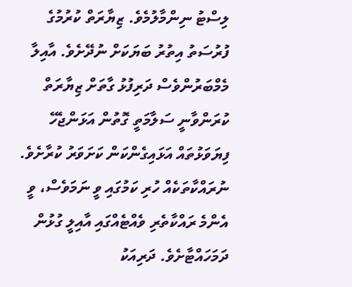ލިސްޓު ނިންމާލުމެވެ. ޒިޔާރަތް ކުރުމުގެ ފުރުސަތު އިތުރު ބަޔަކަށް ނުދޭށެވެ. އާއިލާ މެމްބަރުންވެސް ދަރިފުޅު ގާތަށް ޒިޔާރަތް ކުރަންވާނީ ސަލާމަތީ ގޮތުން އަޅަންޖެހޭ ފިޔަވަޅުތައް އަޅައިގެންކަން ކަށަވަރު ކުރާށެވެ.
ނުރައްކާތަކެއް ހުރި ކަމުގައި ވީ ނަމަވެސް، ވީ އެންމެ ރައްކާތެރި ވެއްޓެއްގައި އާއިލީ ގުޅުން ދަމަހައްޓާށެވެ. ދަރިއަކު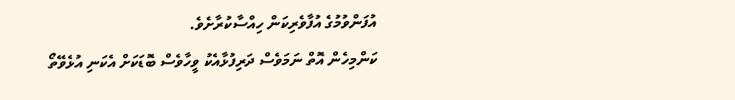އުފަންވުމުގެ އުފާވެރިކަން ހިއްސާކުރާށެވެ.
ކަންމިހެން އޮތް ނަމަވެސް ދަރިފުޅާއެކު ވީހާވެސް ބޮޑަކަށް އެކަނި އުޅެވޭތޯ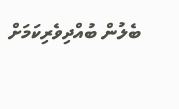ބެލުން ބުއްދިވެރިކަމަށް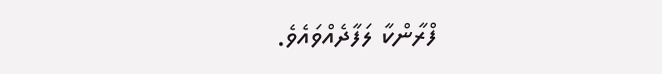ފްރާންކާ ލަފާދެއްވައެވެ.